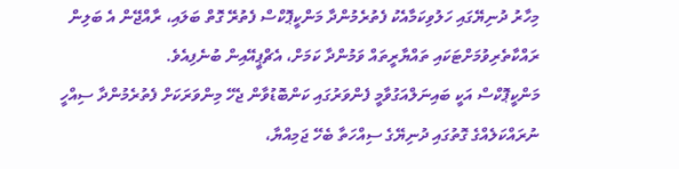މިހާރު ދުނިޔޭގައި ހަލުވިކަމާއެކު ފެތުރެމުންދާ މަންކީޕޮކްސް ފެތުރޭ ގޮތް ބަލައި، ރާއްޖޭން އެ ބަލިން ރައްކާތެރިވުމަށްޓަކައި ތައްޔާރީތައް ވަމުންދާ ކަމަށް، އެޗްޕީއޭއިން ބުނެފިއެވެ.
މަންކީޕޮކްސް އަކީ ބައިނަލްއަގުވާމީ ފެންވަރުގައި ކަންބޮޑުވާން ޖެހޭ މިންވަރަކަށް ފެތުރެމުންދާ ސިއްހީ ނުރައްކަލެއްގެ ގޮތުގައި ދުނިޔޭގެ ސިއްހަތާ ބެހޭ ޖަމިއްޔާ،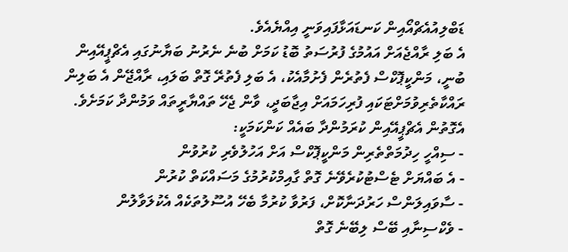ޑަބްލިއުއެޗްއޯއިން ކަނޑައަޅާފައިވަނީ އިއްޔެއެވެ.
އެ ބަލި ރާއްޖެއަށް އައުމުގެ ފުރުސަތު ބޮޑު ކަމަށް ބުނެ ނެރުނު ބަޔާނުގައި އެޗްޕީއޭއިން ބުނީ، މަންކީޕޮކްސް ފެތުރެން ފެށުމާއެކު، އެ ބަލި ފެތުރޭ ގޮތް ބަލައި، ރާއްޖޭން އެ ބަލިން ރައްކާތެރިވުމަށްޓަކައި ފުރިހަމައަށް އިޖާބަދީ، ވާން ޖެހޭ ތައްޔާރީތައް ވަމުންދާ ކަމަށެވެ. އެގޮތުން އެޗްޕީއޭއިން ކުރަމުންދާ ބައެއް ކަންކަމަކީ:
- ސިއްހީ ހިދުމަތްތެރިން މަންކީޕޮކްސް އަށް އަހުލުވެރި ކުރުވުން
- އެ ބައްޔަށް ޓެސްޓުކުރެވޭނެ ގޮތް ގާއިމްކުރުމުގެ މަސައްކަތް ކުރުން
- ސާވައިލަންސް ހަރުދަނާކޮށް، ފަރުވާ ކުރުމާ ބެހޭ އުސޫލުތަކެއް އެކުލަވާލުން
- ވެކްސިނާއި ބޭސް ލިބޭނެ ގޮތް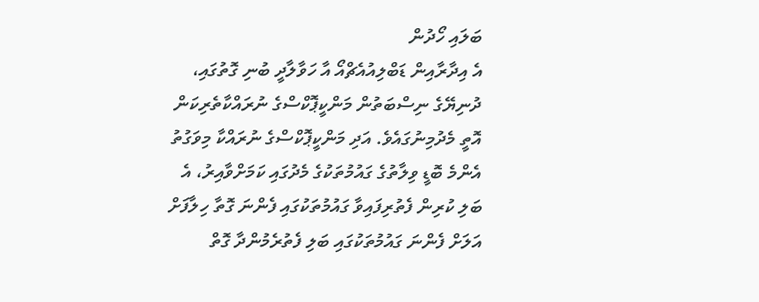ބަލައި ހޯދުން
އެ އިދާރާއިން ޑަބްލިއުއެޗްއޯ އާ ހަވާލާދީ ބުނި ގޮތުގައި، ދުނިޔޭގެ ނިސްބަތުން މަންކީޕޮކްސްގެ ނުރައްކާތެރިކަން އޮތީ މެދުމިނުގައެވެ. އަދި މަންކީޕޮކްސްގެ ނުރައްކާ މިވަގުތު އެންމެ ބޮޑީ ވިލާތުގެ ގައުމުތަކުގެ މެދުގައި ކަމަށްވާއިރު، އެ ބަލި ކުރިން ފެތުރިފައިވާ ގައުމުތަކުގައި ފެންނަ ގޮތާ ހިލާފަށް އަލަށް ފެންނަ ގައުމުތަކުގައި ބަލި ފެތުރެމުންދާ ގޮތް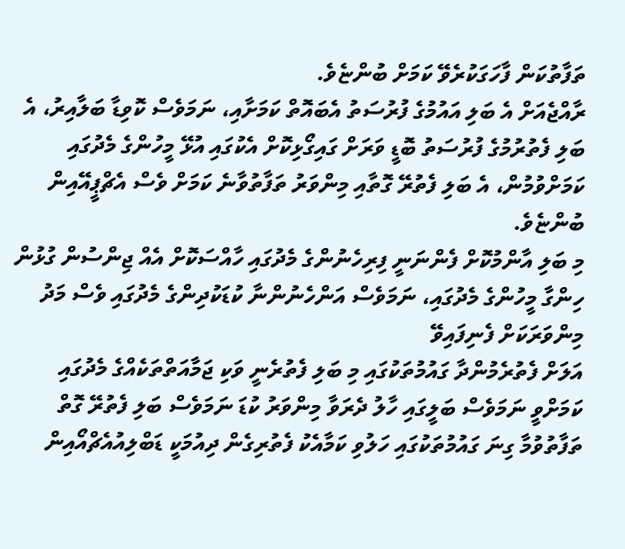ތަފާތުކަން ފާހަގަކުރެވޭ ކަމަށް ބުންޏެވެ.
ރާއްޖެއަށް އެ ބަލި އައުމުގެ ފުރުސަތު އެބައޮތް ކަމަށާއި، ނަމަވެސް ކޮވިޑާ ބަލާއިރު، އެ ބަލި ފެތުރުމުގެ ފުރުސަތު ބޮޑީ ވަރަށް ގައިގޯޅިކޮށް އެކުގައި އުޅޭ މީހުންގެ މެދުގައި ކަމަށްވުމުން، އެ ބަލި ފެތުރޭ ގޮތާއި މިންވަރު ތަފާތުވާނެ ކަމަށް ވެސް އެޗްޕީއޭއިން ބުންޏެވެ.
މި ބަލި އާންމުކޮށް ފެންނަނީ ފިރިހެނުންގެ މެދުގައި ހާއްސަކޮށް އެއް ޖިންސުން ގުޅުން ހިންގާ މީހުންގެ މެދުގައި، ނަމަވެސް އަންހެނުންނާ ކުޑަކުދިންގެ މެދުގައި ވެސް މަދު މިންވަރަކަށް ފެނިފައިވޭ
އަލަށް ފެތުރެމުންދާ ގައުމުތަކުގައި މި ބަލި ފެތުރެނީ ވަކި ޖަމާއަތްތަކެއްގެ މެދުގައި ކަމަށްވީ ނަމަވެސް ބަލީގައި ހާލު ދެރަވާ މިންވަރު ކުޑަ ނަމަވެސް ބަލި ފެތުރޭ ގޮތް ތަފާތުވުމާ ގިނަ ގައުމުތަކުގައި ހަލުވި ކަމާއެކު ފެތުރިގެން ދިއުމަކީ ޑަބްލިއުއެޗްއޯއިން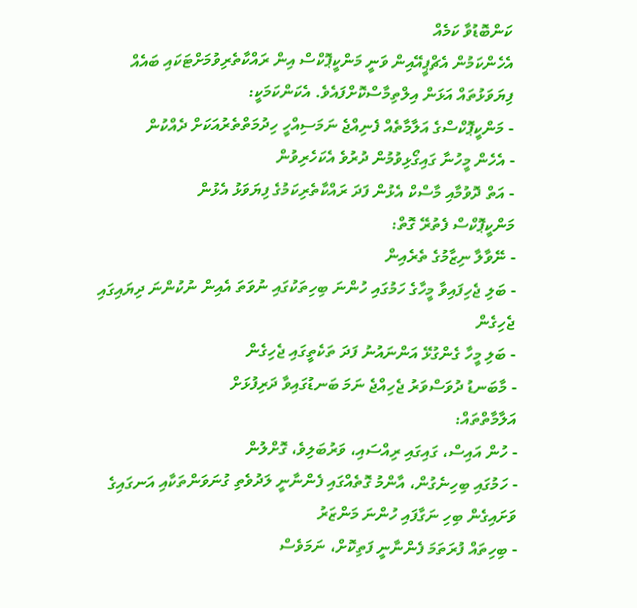ކަންބޮޑުވާ ކަމެއް
އެހެންކަމުން އެޗްޕީއޭއިން ވަނީ މަންކީޕޮކްސް އިން ރައްކާތެރިވުމަށްޓަކައި ބައެއް ފިޔަވަޅުތައް އަޅަން އިލްތިމާސްކޮށްފައެވެ. އެކަންކަމަކީ:
- މަންކީޕޮކްސްގެ އަލާމާތެއް ފެނިއްޖެ ނަމަސިއްހީ ހިދުމަތްތެރުއަކަށް ދެއްކުން
- އެހެން މީހުނާ ގައިގޯޅިވުމުން ދުރުވެ އެކަހެރިވުން
- އަތް ދޮވުމާއި މާސްކް އެޅުން ފަދަ ރައްކާތެރިކަމުގެ ފިޔަވަޅު އެޅުން
މަންކީޕޮކްސް ފެތުރޭ ގޮތް:
- ނޭވާލާ ނިޒާމުގެ ތެރެއިން
- ބަލި ޖެހިފައިވާ މީހާގެ ހަމުގައި ހުންނަ ބިހިތަކުގައި ނުވަތަ އެއިން ނުކުންނަ ދިޔައިގައި ޖެހިގެން
- ބަލި މީހާ ގެންގުޅޭ އަންނައުނު ފަދަ ތަކެތީގައި ޖެހިގެން
- މާބަނޑު ދުވަސްވަރު ޖެހިއްޖެ ނަމަ ބަނޑުގައިވާ ދަރިފުޅަށް
އަލާމާތްތައް:
- ހުން އައިސް، ގައިގައި ރިއްސައި، ވަރުބަލިވެ، ގޮށްލުން
- ހަމުގައި ބިހިނެގުން، އާންމު ގޮތެއްގައި ފެންނާނީ ލަދުވެތި ގުނަވަންތަކާއި އަނގައިގެ ވަށައިގެން ބިހި ނަގާފައި ހުންނަ މަންޒަރު
- ބިހިތައް ފުރަތަމަ ފެންނާނީ ފަތިކޮށް، ނަމަވެސް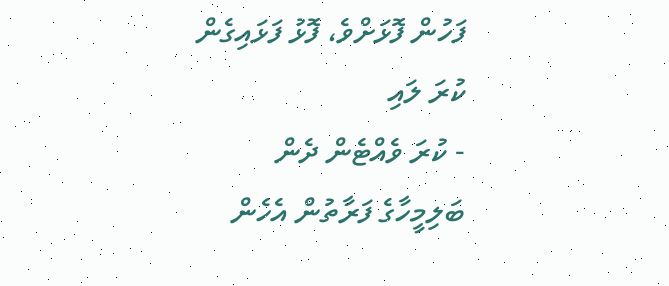ފަހުން ފޮޅަށްވެ، ފޮޅު ފަޅައިގެން ކުރަ ލައި
- ކުރަ ވެއްޓެން ދެން ބަލިމީހާގެ ފަރާތުން އެހެން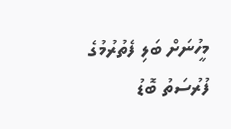މީހުނަށް ބަލި ފެތުރުމުގެ ފުރުސަތު ބޮޑު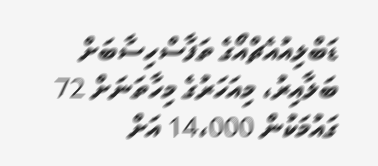ޑަބްލިއުއެޗްއޯގެ ތަފާސްހިސާބަށް ބަލާއިރު، މިއަހަރުގެ މިހާތަނަށް 72 ގައުމަކުން 14،000 އަށް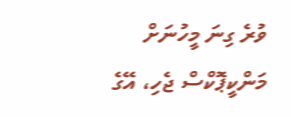ވުރެ ގިނަ މީހުނަށް މަންކީޕޮކްސް ޖެހި، އޭގެ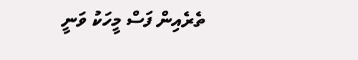ތެރެއިން ފަސް މީހަކު ވަނީ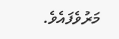މަރުވެފައެވެ.